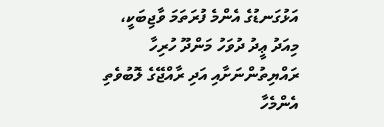އަޅުގަނޑުގެ އެންމެ ފުރަތަމަ ވާޖިބަކީ، މިއަދު ޢީދު ދުވަހު މަންދޫ ހުރިހާ ރައްޔިތުންނަށާއި އަދި ރާއްޖޭގެ ލޮބުވެތި އެންމެހާ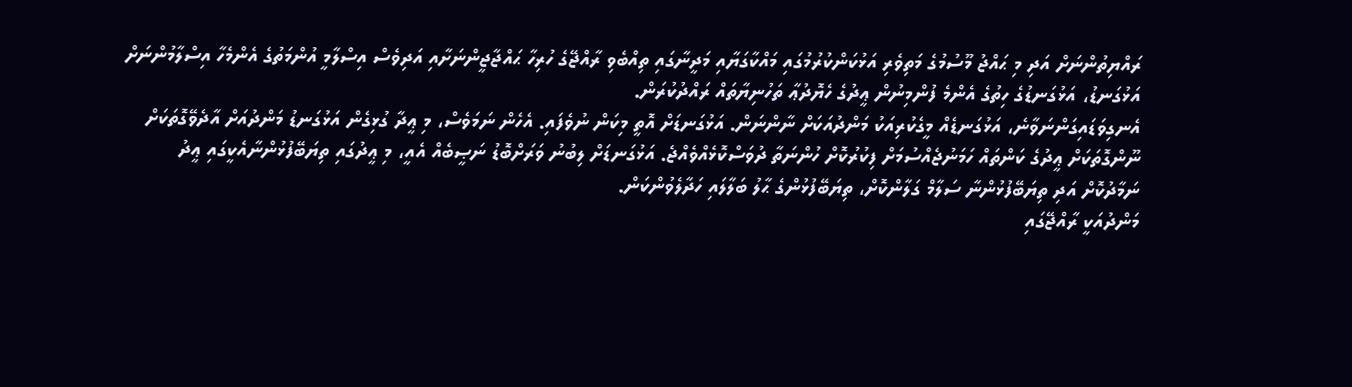ރައްޔިތުންނަށް އަދި މި ޙައްޖު މޫސުމުގެ މަތިވެރި އަޅުކަންކުރުމުގައި މައްކާގަޔާއި މަދީނާގައި ތިއްބެވި ރާއްޖޭގެ ހުރިހާ ޙައްޖާޖީންނަށާއި އަދިވެސް އިސްލާމީ އުންމަތުގެ އެންމެހާ އިސްލާމުންނަށް އަޅުގަނޑު، އަޅުގަނޑުގެ ހިތުގެ އެންމެ ފުންމިނުން ޢީދުގެ ހެޔޮދުޢާ ތަހުނިޔާތައް ރައްދުކުރަން.
އެނގިވަޑައިގަންނަވާނެ، އަޅުގަނޑެއް މީގެކުރިއަކު މަންދުއަކަށް ނާންނަން. އަޅުގަނޑަށް އޮތީ މިކަން ނުވެފައި. އެހެން ނަމަވެސް، މި ޢީދާ ގުޅިގެން އަޅުގަނޑު މަންދުއަށް އާދެވޭގޮތަކަށް ނޫންގޮތަކަށް ޢީދުގެ ކަންތައް ހަމަނުޖެއްސުމަށް ފިކުރުކޮށް ހުންނަތާ ދުވަސްކޮޅެއްވެއްޖެ. އަޅުގަނޑަށް ލިބުނު ވަރަށްބޮޑު ނަޞީބެއް އެއީ، މި ޢީދުގައި ތިޔަބޭފުޅުންނާއެކީގައި ޢީދު ނަމާދުކޮށް އަދި ތިޔަބޭފުޅުންނާ ސަލާމް ގަލާންކޮށް، ތިޔަބޭފުޅުންގެ ޙާލު ބަލާލައި ހަދާލެވުންކަން.
މަންދުއަކީ ރާއްޖޭގައި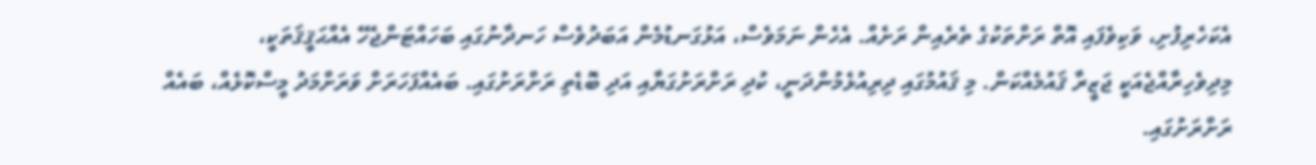އެކަހެރިފުށި، ވަކިވެފައި އޮތް ރަށްތަކުގެ ތެރެއިން ރަށެއް. އެހެން ނަމަވެސް، އަޅުގަނޑުމެން އަބަދުވެސް ހަނދާނުގައި ބަހައްޓަންޖެހޭ އެއްޙަޤީޤަތަކީ، މިދިވެހިރާއްޖެއަކީ ޖަޒީރާ ޤައުމެއްކަން. މި ޤައުމުގައި ދިރިއުޅެމުންދަނީ، ކުދި ރަށްރަށުގަޔާއި އަދި ބޮޑެތި ރަށްރަށުގައި. ބައެއްފަހަރަށް ވަރަށްމަދު މީސްކޮޅެއް، ބައެއް ރަށްރަށުގައި.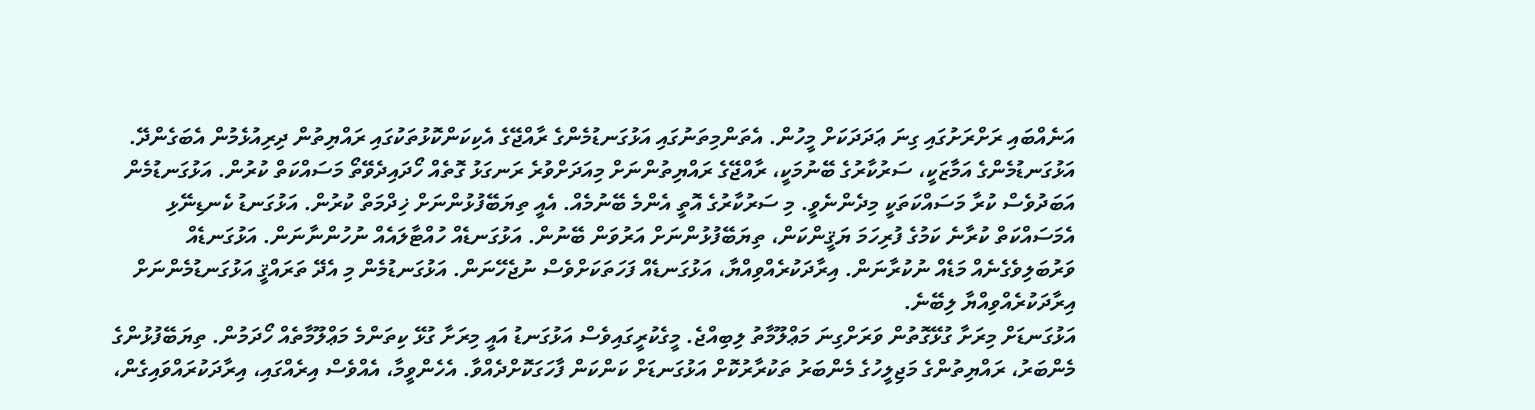އަނެއްބައި ރަށްރަށުގައި ގިނަ ޢަދަދަކަށް މީހުން. އެތަންމިތަނުގައި އަޅުގަނޑުމެންގެ ރާއްޖޭގެ އެކިކަންކޮޅުތަކުގައި ރައްޔިތުން ދިރިއުޅެމުން އެބަގެންދޭ. އަޅުގަނޑުމެންގެ އަމާޒަކީ، ސަރުކާރުގެ ބޭނުމަކީ، ރާއްޖޭގެ ރައްޔިތުންނަށް މިއަދަށްވުރެ ރަނގަޅު ގޮތެއް ހޯދައިދެވޭތޯ މަސައްކަތް ކުރުން. އަޅުގަނޑުމެން އަބަދުވެސް ކުރާ މަސައްކަތަކީ މިދެންނެވީ. މި ސަރުކާރުގެ އޮތީ އެންމެ ބޭނުމެއް. އެއީ ތިޔަބޭފުޅުންނަށް ޚިދްމަތް ކުރުން. އަޅުގަނޑު ކެނޑިނޭޅި އެމަސައްކަތް ކުރާނެ ކަމުގެ ފުރިހަމަ ޔަޤީންކަން، ތިޔަބޭފުޅުންނަށް އަރުވަން ބޭނުން. އަޅުގަނޑެއް ހުއްޓާލައެއް ނުހުންނާނަން. އަޅުގަނޑެއް ވަރުބަލިވެގެނެއް މަޑެއް ނުކުރާނަން. އިރާދަކުރެއްވިއްޔާ، އަޅުގަނޑެއް ފަހަތަކަށްވެސް ނުޖެހޭނަން. އަޅުގަނޑުމެން މި އެދޭ ތަރައްޤީ އަޅުގަނޑުމެންނަށް އިރާދަކުރެއްވިއްޔާ ލިބޭނެ.
އަޅުގަނޑަށް މިރަށާ ގުޅޭގޮތުން ވަރަށްގިނަ މަޢްލޫމާތު ލިބިއްޖެ. މީގެކުރީގައިވެސް އަޅުގަނޑު އައީ މިރަށާ ގުޅޭ ކިތަންމެ މަޢްލޫމާތެއް ހޯދަމުން. ތިޔަބޭފުޅުންގެ މެންބަރު، ރައްޔިތުންގެ މަޖިލީހުގެ މެންބަރު ތަކުރާރުކޮށް އަޅުގަނޑަށް ކަންކަން ފާހަގަކޮށްދެއްވާ. އެހެންވީމާ، އެއްވެސް އިރެއްގައި، އިރާދަކުރައްވައިގެން،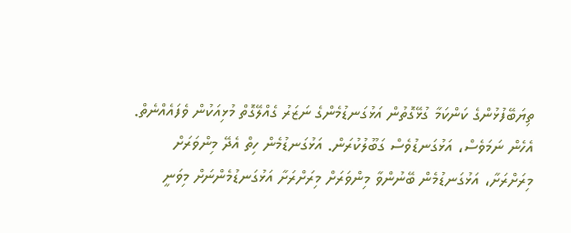ތިޔަބޭފުޅުންގެ ކަންކަމާ ގުޅޭގޮތުން އަޅުގަނޑުމެންގެ ނަޒަރު ގެއްލޭގޮތް މުޅިއަކުން ވެފައެއްނެތް. އެހެން ނަމަވެސް، އަޅުގަނޑުވެސް ގަބޫލުކުރަން. އަޅުގަނޑުމެން ހިތް އެދޭ މިންވަރަށް މިރަށްރަށާ، އަޅުގަނޑުމެން ބޭނުންވާ މިންވަރަށް މިރަށްރަށާ އަޅުގަނޑުމެންނަށް މިވަނީ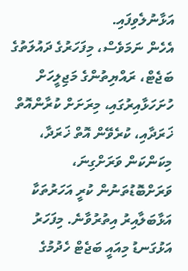އަޅާނުލެވިފައި.
އެހެން ނަމަވެސް، މިފަހަރުގެ ދައުލަތުގެ ބަޖެޓް، ރައްޔިތުންގެ މަޖިލީހަށް ހުށަހަޅާއިރުގައި، މިރަށަށް ކުރާންއޮތް ޚަރަދާއި، ކުރެވޭން އޮތް ޚަރަދާ، މިކަންކަން ވަރަށްގިނަ، ވަރަށްބޮޑުތަނުން ކުރީ އަހަރުތަކާ އަޅާބަލާއިރު އިތުރުވާނެ. މިފަހަރު އަޅުގަނޑު މިއައީ ބަޖެޓް ހެދުމުގެ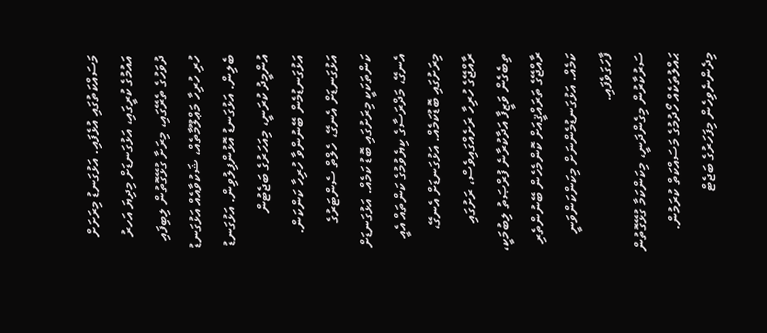މަސައްކަތުގައި އުޅެފައި. އަޅުގަނޑު މިރަށަށް އައުމުގެ ކުރީގައި، އަޅުގަނޑަށް މިދިޔަ އަހރު ދުވަހުގެ ތެރޭގައި، މިރަށާ ގުޅޭގޮތުން ލިބިފައި ހުރި ހުރިހާ މަޢްލޫމާތެއް، ޝަކުވާއެއް އަޅުގަނޑު ބެލިން. އަޅުގަނޑު އޮޅުންފިލުވިން. އަޅުގަނޑު އުންމީދު ކުރަނީ، މިއަހަރުގެ ބަޖެޓުން އަޅުގަނޑުމެން ބޭނުންވާ ހުރިހާ ކަންކަން. އަޅުގަނޑަށް އެނގޭ، ހެލްތް ސެންޓަރުގެ ކަންތަކަކީ މިރަށުގައި ބޮޑު ކަމެއް. އަޅުގަނޑަށް އެނގޭ، މަދްރަސާގެ ކިޔެވުމުގެ ކަންތައް އެއީ މިރަށުގައި ބޮޑުކަމެއް. އަޅުގަނޑަށް އެނގޭ، ރާއްޖޭގެ ހުރިހާ ރަށެއްގައިވެސް، ރަށުގައި ތިބެގެން ވަޒީފާ އަދާކުރާނެ ފުރްޞަތު ލިބުމަކީ، ރާއްޖޭގެ ތަރައްޤީއަށް ކޮންމެހެން ބޭނުންތެރި ކަމެއް. އަޅުގަނޑުމެންނަށް މިކަންކަންވަނީ ފާހަގަވެފައި.
ސަރުކާރުން މިގެންދަނީ، މިކަންކަމާ ގުޅޭގޮތުން ޙައްލުތަކެއް ހޯދުމުގެ މަސައްކަތް ކުރަމުން. މިދެންނެވިހެން މިފަހަރުގެ ބަޖެޓް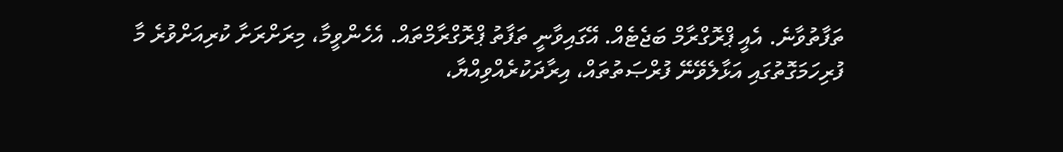ތަފާތުވާނެ. އެއީ ޕްރޮގްރާމް ބަޖެޓެއް. އޭގައިވާނީ ތަފާތު ޕްރޮގްރާމްތައް. އެހެންވީމާ، މިރަށްރަށާ ކުރިއަށްވުރެ މާ ފުރިހަމަގޮތުގައި އަޅާލެވޭނޭ ފުރްޞަތުތައް، އިރާދަކުރެއްވިއްޔާ،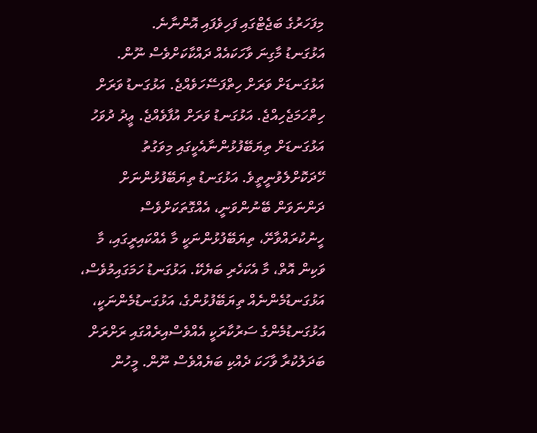މިފަހަރުގެ ބަޖެޓްގައި ފަހިވެފައި އޮންނާނެ.
އަޅުގަނޑު މާގިނަ ވާހަކައެއް ދައްކާކަށްވެސް ނޫން. އަޅުގަނޑަށް ވަރަށް ހިތްފަސޭހަވެއްޖެ. އަޅުގަނޑު ވަރަށް ހިތްހަމަޖެހިއްޖެ. އަޅުގަނޑު ވަރަށް އުފާވެއްޖެ. ޢީދު ދުވަހު އަޅުގަނޑަށް ތިޔަބޭފުޅުންނާއެކީގައި މިވަގުތު ހޭދަކޮށްލެވުނީތީވެ. އަޅުގަނޑު ތިޔަބޭފުޅުންނަށް ދަންނަވަން ބޭނުންވަނީ، އެއްގޮތަކަށްވެސް ހީނުކުރައްވާށޭ، ތިޔަބޭފުޅުންނަކީ މާ އެއްކައިރީގައި، މާ ވަކިން އޮތް، މާ އެކަހެރި ބަޔެކޭ. އަޅުގަނޑު ހަމަގައިމުވެސް، އަޅުގަނޑުމެންނެއް ތިޔަބޭފުޅުންގެ، އަޅުގަނޑުމެންނަކީ، އަޅުގަނޑުމެންގެ ސަރުކާރަކީ އެއްވެސްއިރެއްގައި ރަށްރަށް ބަދަލުކުރާ ވާހަކަ ދެއްކި ބަޔެއްވެސް ނޫން. މީހުން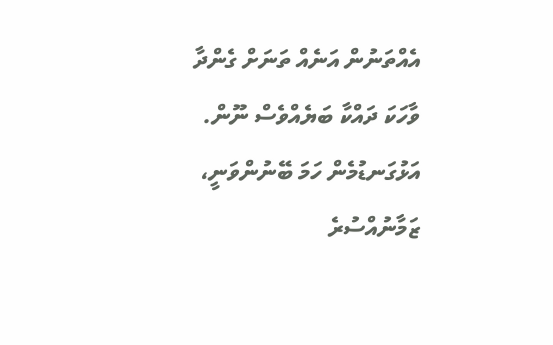އެއްތަނުން އަނެއް ތަނަށް ގެންދާ ވާހަކަ ދައްކާ ބަޔެއްވެސް ނޫން. އަޅުގަނޑުމެން ހަމަ ބޭނުންވަނީ، ޒަމާނުއްސުރެ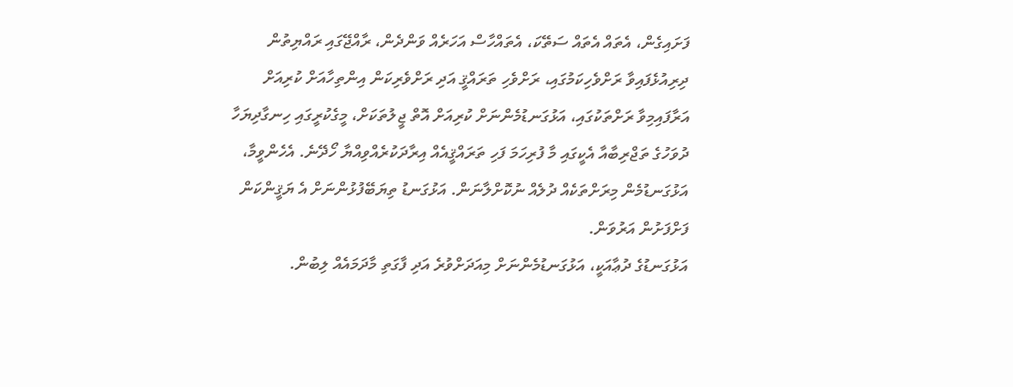ފަށައިގެން، އެތައް އެތައް ސަތޭކަ، އެތައްހާސް އަހަރެއް ވަންދެން، ރާއްޖޭގައި ރައްޔިތުން ދިރިއުޅެފައިވާ ރަށްވެހިކަމުގައި، ރަށްވެހި ތަރައްޤީ އަދި ރަށްވެރިކަން އިންތިހާއަށް ކުރިއަށް އަރާފައިމިވާ ރަށްތަކުގައި، އަޅުގަނޑުމެންނަށް ކުރިއަށް އޮތް ޖީލުތަކަށް، މީގެކުރީގައި ހިނގާދިޔަހާ ދުވަހުގެ ތަޖްރިބާއާ އެކީގައި މާ ފުރިހަމަ ފަހި ތަރައްޤީއެއް އިރާދަކުރެއްވިއްޔާ ހޯދޭނެ. އެހެންވީމާ، އަޅުގަނޑުމެން މިރަށްތަކެއް ދުލެއް ނުކޮށްލާނަން. އަޅުގަނޑު ތިޔަބޭފުޅުންނަށް އެ ޔަޤީންކަން ފަށްފަށުން އަރުވަން.
އަޅުގަނޑުގެ ދުޢާއަކީ، އަޅުގަނޑުމެންނަށް މިއަދަށްވުރެ އަދި ފާގަތި މާދަމައެއް ލިބުން.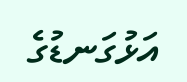އަޅުގަނޑުގެ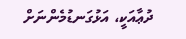ދުޢާއަކީ، އަޅުގަނޑުމެންނަށް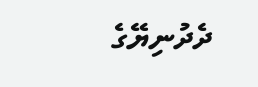ދެދުނިޔޭގެ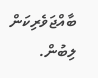ބާއްޖަވެރިކަން ލިބުން.